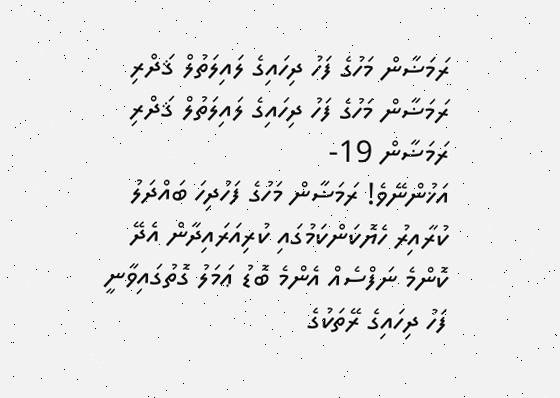ރަމަޟާން މަހުގެ ފަހު ދިހައިގެ ލައިލަތުލް ޤަދްރި
ރަމަޟާން މަހުގެ ފަހު ދިހައިގެ ލައިލަތުލް ޤަދްރި
ރަމަޟާން 19-
އަޚުންނޭވެ! ރަމަޟާން މަހުގެ ފަހުދިހަ ބައްދަލު ކުރާއިރު ހެޔޮކަންކަމުގައި ކުރިއަރައިދާން އެދޭ ކޮންމެ ނަފްސެއް އެންމެ ބޮޑު ޢަމަލު ގޮތުގައިވާނީ ފަހު ދިހައިގެ ރޭތަކުގެ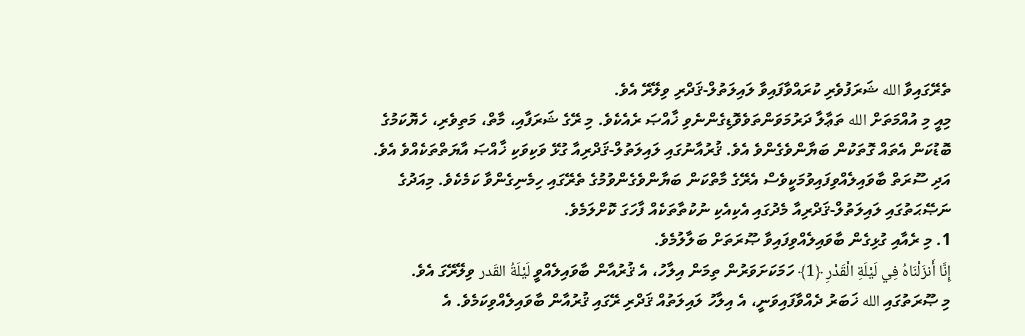ތެރޭގައިވާ الله ޝަރަފުވެރި ކުރައްވާފައިވާ ލައިލަތުލް-ޤަދްރި ވިލޭރޭ އެވެ.
މިއީ މި އުއްމަތަށް الله ތަޢާލާ ދަރުމަވަންތަވެވޮޑިގެންނެވި ޚާއްޞަ ރެއެކެވެ. މި ރޭގެ ޝަރަފާއި، މާތް، މަތިވެރި، ހެޔޮކަމުގެ ބޮޑުކަން އެތައް ގޮތަކުން ބަޔާންވެގެންވެ އެވެ. ޤުރުއާނުގައި ލައިލަތުލް-ޤަދްރިއާ ގުޅޭ ވަކިވަކި ޚާއްޞަ އާޔަތްތަކެއްވެ އެވެ. އަދި ސޫރަތް ބާވައިލެއްވިފައިވުމަކީވެސް އެރޭގެ މާތްކަން ބަޔާންވެގެންވުމުގެ ތެރޭގައި ހިމެނިގެންވާ ކަމެކެވެ. މިއަދުގެ ނަޞޭޙަތުގައި ލައިލަތުލް-ޤަދްރިއާ މެދުގައި އެކިއެކި ނުކުތާތަކެއް ފާހަގަ ކޮށްލަމެވެ.
1. މި ރެއާއި ގުޅިގެން ބާވައިލެއްވިފައިވާ ޞޫރަތަށް ބަލާލުމެވެ.
إِنَّا أَنزَلْنَاهُ فِي لَيْلَةِ الْقَدْرِ ﴿1﴾ ހަމަކަށަވަރުން ތިމަން އިލާހު، އެ ޤުރުއާން ބާވައިލެއްވީ لَيْلَةُ القَدر ވިލޭރޭގަ އެވެ.
މި ޞޫރަތުގައި الله ޚަބަރު ދެއްވާފައިވަނީ، އެ އިލާހު ލައިލަތުއް ޤަދްރި ރޭގައި ޤުރުއާން ބާވައިލެއްވިކަމެވެ. އެ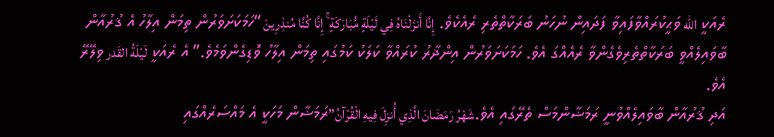ރެއަކީ الله ވަޙީކުރައްވާފައިވާ ފަދައިން ނުހަނު ބަރަކާތްތެރި ރެއެކެވެ. إِنَّا أَنزَلْنَاهُ فِي لَيْلَةٍ مُّبَارَكَةٍ ۚ إِنَّا كُنَّا مُنذِرِينَ “ހަމަކަށަވަރުން ތިމަން އިލާހު އެ ޤުރުއާން ބާވައިލެއްވީ ބަރަކާތްތެރިވެގެންވާ ރެއެއްގަ އެވެ. ހަމަކަށަވަރުން އިންޛާރު ކުރައްވާ ކަލަކު ކަމުގައި ތިމަން އިލާހު ވޮޑިގެންވަމެވެ.” އެ ރެއަކީ لَيْلَةُ القَدر ވިލޭރޭ އެވެ.
އަދި ޤުރުއާން ބާވައިލެއްވުނީ ރަމަޟާންމަސް ތެރޭގައި އެވެ.شَهْرُ رَمَضَانَ الَّذِي أُنزِلَ فِيهِ الْقُرْآنُ”ރަމަޟާން މަހަކީ އެ މައްސަރެއްގައި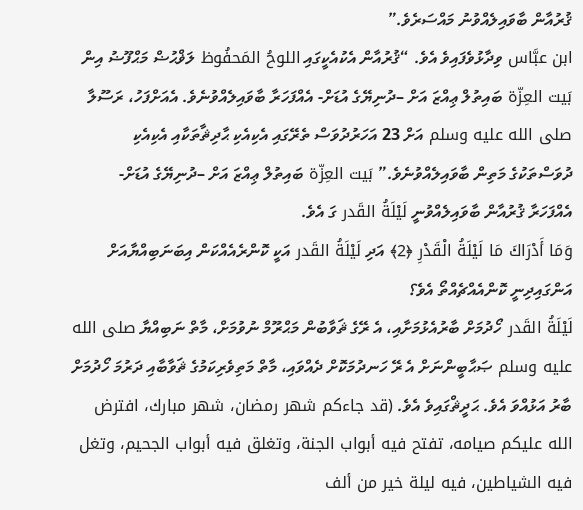ޤުރުއާން ބާވައިލެއްވުނު މައްސަރެވެ.”
ابن عبَّاس ވިދާޅުވެފައިވެ އެވެ. “ޤުރުއާން އެކުއެކީގައި اللوحُ المَحفُوظ ލަޥްޙުޟް މަޙްފޫޟު އިން بَيت العِزّة ބައިތުލް ޢިއްޒަ އަށް –ދުނިޔޭގެ އުޑަށް- އެއްފަހަރާ ބާވައިލެއްވުނެވެ. އެއަށްފަހު، ރަސޫލާ صلى الله عليه وسلم އަށް 23 އަހަރުދުވަސް ތެރޭގައި އެކިއެކި ޙާދިޘާތަކާއި އެކިއެކި ދުވަސްތަކުގެ މަތިން ބާވައިލެއްވުނެވެ.” بَيت العِزّة ބައިތުލް ޢިއްޒަ އަށް –ދުނިޔޭގެ އުޑަށް- އެއްފަހަރާ ޤުރުއާން ބާވައިލެއްވުނީ لَيْلَةُ القَدر ގަ އެވެ.
وَمَا أَدْرَاكَ مَا لَيْلَةُ الْقَدْرِ ﴿2﴾ އަދި لَيْلَةُ القَدر އަކީ ކޮންރެއެއްކަން އިބަނަބިއްޔާއަށް އަންގައިދިނީ ކޮންއެއްޗެއްތޯ އެވެ؟
لَيْلَةُ القَدر ހޯދުމަށް ބާރުއެޅުމަށާއި، އެ ރޭގެ ޘަވާބުން މަޙްރޫމް ނުވުމަށް، މާތް ނަބިއްޔާ صلى الله عليه وسلم ޞަޙާބީންނަށް އެ ރޭ ހަނދުމަކޮށް ދެއްވައި، މާތް މަތިވެރިކަމުގެ ޘަވާބާއި ދަރުމަ ހޯދުމަށް ބާރު އަޅުއްވަ އެވެ. ޙަދީޘްގައިވެ އެވެ. (قد جاءكم شهر رمضان، شهر مبارك، افترض الله عليكم صيامه، تفتح فيه أبواب الجنة، وتغلق فيه أبواب الجحيم، وتغل فيه الشياطين، فيه ليلة خير من ألف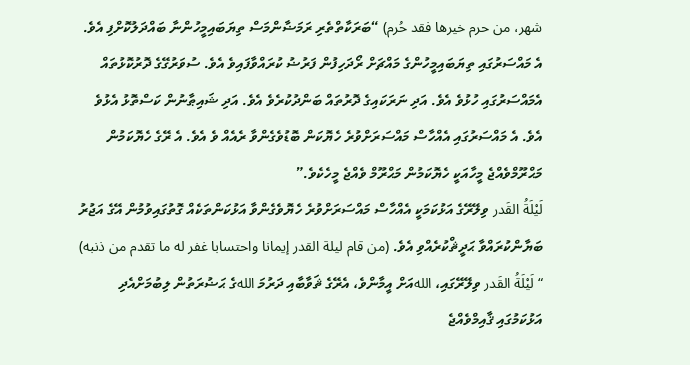شهر، من حرم خيرها فقد حُرم) “ބަރަކާތްތެރި ރަމަޟާންމަސް ތިޔަބައިމީހުންނާ ބައްދަލުކޮށްފި އެވެ. އެ މައްސަރުގައި ތިޔަބައިމީހުންގެ މައްޗަށް ރޯދަހިފުން ފަރުޟު ކުރައްވާފައިވެ އެވެ. ސުވަރުގޭގެ ދޮރުކޮޅުތައް އެމައްސަރުގައި ހުޅުވެ އެވެ. އަދި ނަރަކައިގެ ދޮރުތައް ބަންދުކުރެވެ އެވެ. އަދި ޝައިޠާނުން ކަސްތޮޅު އެޅުވެ އެވެ. އެ މައްސަރުގައި އެއްހާސް މައްސަރަށްވުރެ ހެޔޮކަން ބޮޑުވެގެންވާ ރެއެއް ވެ އެވެ. އެ ރޭގެ ހެޔޮކަމުން މަޙްރޫމްވެއްޖެ މީހާއަކީ ހެޔޮކަމުން މަޙްރޫމް ވެއްޖެ މީހެކެވެ.”
لَيْلَةُ القَدر ވިލޭރޭގެ އަޅުކަމަކީ އެއްހާސް މައްސަރަށްވުރެ ހެޔޮވެގެންވާ އަޅުކަންތަކެއް ގޮތުގައިވުމުން އޭގެ އަޖުރު ބަޔާންކުރައްވާ ޙަދީޘްކުރެއްވި އެވެ. (من قام ليلة القدر إيمانا واحتسابا غفر له ما تقدم من ذنبه) “لَيْلَةُ القَدر ވިލޭރޭގައި، اللهއަށް އީމާންވެ، އެރޭގެ ޘަވާބާއި ދަރުމަ اللهގެ ޙަޟުރަތުން ލިބުމަށްއެދި އަޅުކަމުގައި ޤާއިމްވެއްޖެ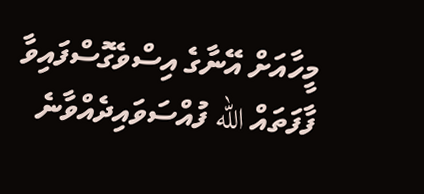މީހާއަށް އޭނާގެ އިސްވެގޮސްފައިވާ ފާފަތައް الله ފުއްސަވައިދެއްވާނެ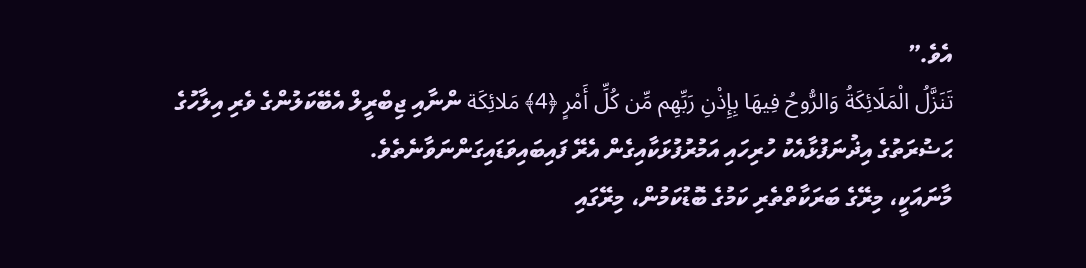އެވެ.”
تَنَزَّلُ الْمَلَائِكَةُ وَالرُّوحُ فِيهَا بِإِذْنِ رَبِّهِم مِّن كُلِّ أَمْرٍ ﴿4﴾ مَلائِكَة ންނާއި ޖިބްރީލް އެބޭކަލުންގެ ވެރި އިލާހުގެ ޙަޟުރަތުގެ އިޛުނަފުޅާއެކު ހުރިހައި އަމުރުފުޅަކާއިގެން އެރޭ ފައިބައިވަޑައިގަންނަވާނެތެވެ.
މާނައަކީ، މިރޭގެ ބަރަކާތްތެރި ކަމުގެ ބޮޑުކަމުން، މިރޭގައި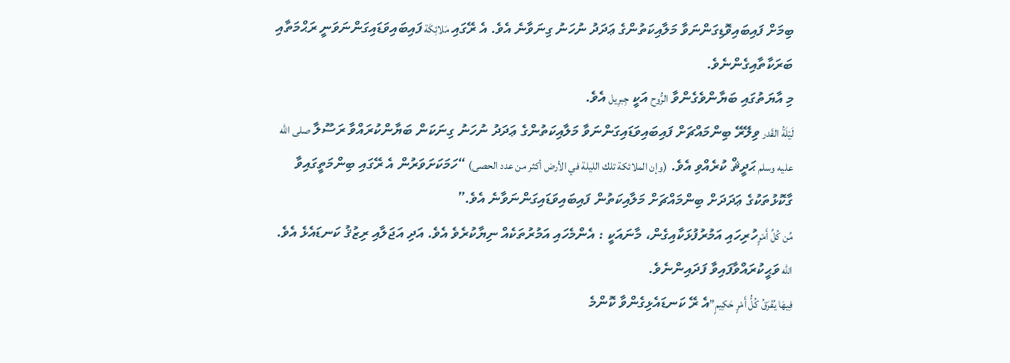ބިމަށް ފައިބައިވޮޑިގަންނަވާ މަލާއިކަތުންގެ ޢަދަދު ނުހަނު ގިނަވާނެ އެވެ. އެ ރޭގައި مَلائِكَة ފައިބައިވަޑައިގަންނަވަނީ ރަޙްމަތާއި ބަރަކާތާއިގެންނެވެ.
މި އާޔަތުގައި ބަޔާންވެގެންވާ الرُّوح އަކީ جِبرِيل އެވެ.
لَيْلَةُ القَدر ވިލޭރޭ ބިންމައްޗަށް ފައިބައިވަޑައިގަންނަވާ މަލާއިކަތުންގެ ޢަދަދު ނުހަނު ގިނަކަން ބަޔާންކުރައްވާ ރަސޫލާ صلى الله عليه وسلم ޙަދީޘް ކުރެއްވި އެވެ. (وإن الملائكة تلك الليلة في الأرض أكثر من عدد الحصى) “ހަމަކަށަވަރުން އެ ރޭގައި ބިންމަތީގައިވާ ގާކޮޅުތަކުގެ ޢަދަދަށް ބިންމައްޗަށް މަލާއިކަތުން ފައިބައިވަޑައިގަންނަވާނެ އެވެ.”
مِّن كُلِّ أَمْرٍހުރިހައި އަމުރުފުޅަކާއިގެން، މާނައަކީ : އެންމެހައި އަމުރުތަކެއް ނިޔާކުރެވެ އެވެ. އަދި އަޖަލާއި ރިޒުޤު ކަނޑައެޅެ އެވެ. الله ވަޙީކުރައްވާފައިވާ ފަދައިންނެވެ.
فِيهَا يُفْرَقُ كُلُّ أَمْرٍ حَكِيمٍ”އެ ރޭ ކަނޑައެޅިގެންވާ ކޮންމެ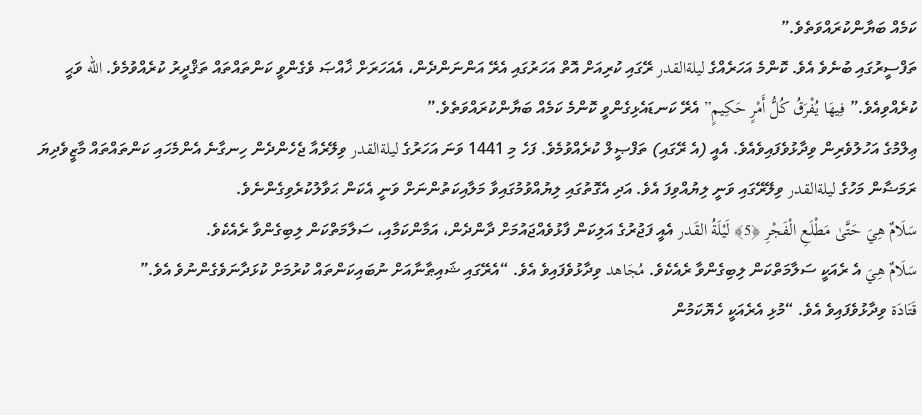ކަމެއް ބަޔާންކުރައްވަތެވެ.”
ތަފްސީރުގައި ބުނެވެ އެވެ. ކޮންމެ އަހަރެއްގެ ليلةالقدر ރޭގައި ކުރިއަށް އޮތް އަހަރުގައި އެރޭ އަންނަންދެން، އެއަހަރަށް ޚާއްޞަ ވެގެންވީ ކަންތައްތައް ތަޤްދީރު ކުރެއްވުމެވެ. الله ވަޙީ ކުރެއްވިއެވެ.” فِيهَا يُفْرَقُ كُلُّ أَمْرٍ حَكِيمٍ” އެރޭ ކަނޑައެޅިގެންވީ ކޮންމެ ކަމެއް ބަޔާންކުރައްވަތެވެ.”
ޢިލްމުގެ އަހުލުވެރިން ވިދާޅުވެފައިވެއެވެ. އެއީ (އެ ރޭގައި) ތަފްޞީލް ކުރެއްވުމެވެ. ފަހެ މި 1441 ވަނަ އަހަރުގެ ليلةالقدر ވިލޭރެއާ ޖެހެންދެން ހިނގާނެ އެންމެހައި ކަންތައްތައް މާޒީވެދިޔަ ރަމަޟާން މަހުގެ ليلةالقدر ވިލޭރޭގައި ވަނީ ލިޔުއްވިފަ އެވެ. އަދި އެގޮތުގައި ލިޔުއްވުމުގައިވާ މަލާއިކަތުންނަށް ވަނީ އެކަން ޙަވާލުކުރެވިގެންނެވެ.
سَلَامٌ هِيَ حَتَّىٰ مَطْلَعِ الْفَجْرِ ﴿5﴾ لَيْلَةُ القَدر އެއީ ފަޖުރުގެ އަލިކަން ފާޅުވެއްޖައުމަށް ދާންދެން، އަމާންކަމާއި، ސަލާމަތްކަން ލިބިގެންވާ ރެއެކެވެ.
سَلَامٌ هِيَ އެ ރެއަކީ ސަލާމަތްކަން ލިބިގެންވާ ރެއެކެވެ. مُجَاهد ވިދާޅުވެފައިވެ އެވެ. “އެރޭގައި ޝައިޠާނާއަށް ނުބައިކަންތައް ކުރުމަށް ކުޅަދާނަވެގެންނުވެ އެވެ.”
قَتَادَة ވިދާޅުވެފައިވެ އެވެ. “މުޅި އެރެއަކީ ހެޔޮކަމުން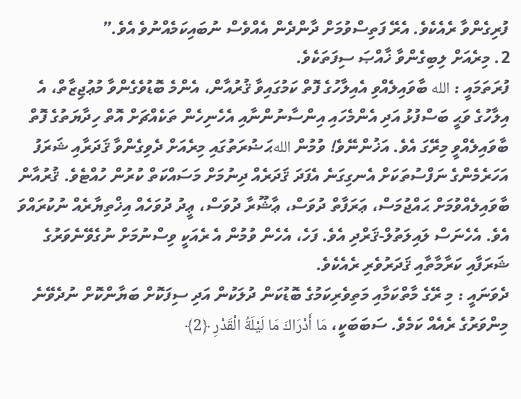ފުރިގެންވާ ރެއެކެވެ. އެރޭ ފަތިސްވުމަށް ދާންދެން އެއްވެސް ނުބައިކަމެއްނުވެ އެވެ.”
2. މިރެއަށް ލިބިގެންވާ ޚާއްޞަ ސިފަތަކެވެ.
ފުރަތަމައީ : الله ބާވައިލެއްވި އެއިލާހުގެ ފޮތް ކަމުގައިވާ ޤުރުއާން، އެންމެ ބޮޑުވެގެންވާ މުޢުޖިޒާތް، އެ އިލާހުގެ ވަޙީ ބަސްފުޅު އަދި އެންމެހައި އިންސާނުންނާއި އެހެނިހެން ތަކެއްޗަށް އޮތް ހިދާޔަތުގެ ފޮތް ބާވައިލެއްވީ މިރޭގަ އެވެ. އަޚުންނޭވެ! ވުމުން اللهޙަޟުރަތުގައި މިރެއަށް ދެވިގެންވާ ޤަދަރާއި ޝަރަފު އަހަރެމެންގެ ނަފްސުތަކަށް އެނގިގަނެ އެފަދަ ޤަދަރެއް ދިނުމަށް މަސައްކަތް ކުރުން ހުއްޓެވެ. ޤުރުއާން ބާވައިލެއްވުމަށް ޙައްޖުމަސް، ޢަރަފާތް ދުވަސް، ޢާޝޫރާ ދުވަސް، ޢީދު ދުވަހެއް އިޚްތިޔާރެއް ނުކުރައްވަ އެވެ. އެހެނަސް ލައިލަތުލް-ޤަރްދި އެވެ. ފަހެ، އެހެން ވުމުން އެ ރެއަކީ ވިސްނުމަށް ނުގެވޭނެވަރުގެ ޝަރަފާއި ކަރާމާތާއި ޤަދަރުވެރި ރެއެކެވެ.
ދެވަނައީ : މި ރޭގެ މާތްކަމާއި މަތިވެރިކަމުގެ ބޮޑުކަން ދުލަކުން އަދި ސިފަކޮށް ބަޔާންކޮށް ނުދެވޭނެ މިންވަރުގެ ރެއެއް ކަމެވެ. ސަބަބަކީ، مَا أَدْرَاكَ مَا لَيْلَةُ الْقَدْرِ ﴿2﴾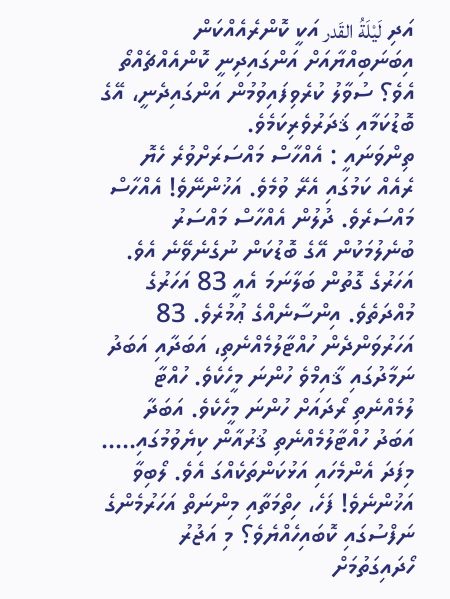އަދި لَيْلَةُ القَدر އަކީ ކޮންރެއެއްކަން އިބަނަބިއްޔާއަށް އަންގައިދިނީ ކޮންއެއްޗެއްތޯ އެވެ؟ ސުވާލު ކުރެވިފައިވުމުން އަންގައިދެނީ، އޭގެ ބޮޑުކަމާއި ޤަދަރުވެރިކަމެވެ.
ތިންވަނައީ : އެއްހާސް މައްސަރަށްވުރެ ހެޔޮ ރެއެއް ކަމުގައި އެރޭ ވުމެވެ. އަޚުންނޭވެ! އެއްހާސް މައްސަރެވެ. ދުލުން އެއްހާސް މައްސަރު ބުނެލުމަކުން އޭގެ ބޮޑުކަން ނުގެނެވޭނެ އެވެ. އަހަރުގެ ގޮތުން ބަލާނަމަ އެއީ 83 އަހަރުގެ މުއްދަތެވެ. އިންސާނެއްގެ ޢުމުރެވެ. 83 އަހަރުވަންދެން ހުއްޓާލުމެއްނެތި، އަބަދާއި އަބަދު ނަމާދުގައި ޤާއިމްވެ ހުންނަ މީހެކެވެ. ހުއްޓާ ލުމެއްނެތި ރޯދައަށް ހުންނަ މީހެކެވެ. އަބަދާ އަބަދު ހުއްޓާލުމެއްނެތި ޤުރުއާން ކިޔެވުމުގައި….. މިފަދަ އެންމެހައި އަޅުކަންތަކެއްގަ އެވެ. ލޯބިވާ އަޚުންނެވެ! ފަހެ، ހިތްމަތާއި މިންނަތް އަހަރުމެންގެ ނަފްސުގައި ކޮބައިހެއްޔެވެ؟ މި އަޖުރު ހޯދައިގަތުމަށް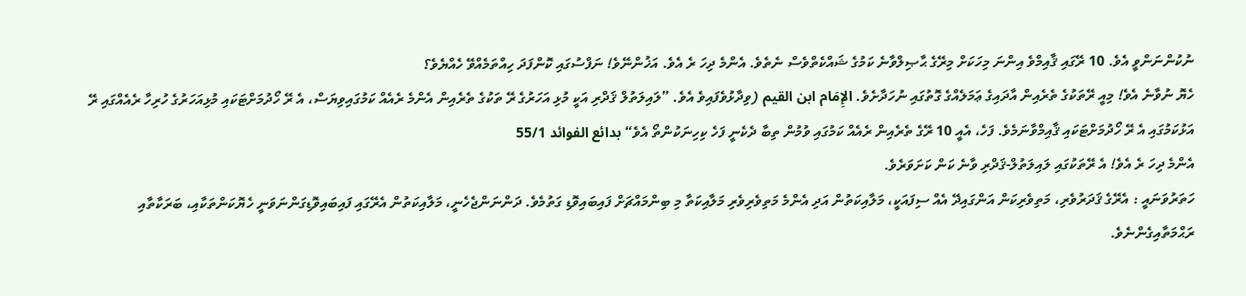ނުކުންނަންވީ އެވެ. 10 ރޭގައި ޤާއިމްވެ އިންނަ މިހަކަށް މިރޭގެ ޙާޞިލްވާނެ ކަމުގެ ޝައްކެތްވެސް ނެތެވެ. އެންމެ ދިހަ ރެ އެވެ. އަޚުންނޭވެ! ނަފްސުގައި ކޮންފަދަ ހިއްތަމެއްވޭ ހެއްޔެވެ؟
ހެޔޮ ނުވާނެ އެވެ! މިއީ ރޭތަކުގެ ތެރެއިން އާދައިގެ ޢަމަލެއްގެ ގޮތުގައި ނުހަދާށެވެ. الإِمَام ابن القيم (ވިދާޅުވެފައިވެ އެވެ. ”ލައިލަތުލް ޤަދްރި އަކީ މުޅި އަހަރުގެ ރޭ ތަކުގެ ތެރެއިން އެންމެ ރެއެއް ކަމުގައިވިޔަސް، އެ ރޭ ހޯދުމަށްޓަކައި މުޅިއަހަރުގެ ހުރިހާ ރެއެއްގައި ރޭ އަޅުކަމުގައި އެ ރޭ ހޯދުމަށްޓަކައި ޤާއިމްވާނަމެވެ. ފަހެ، އެއީ 10 ރޭގެ ތެރެއިން ރެއެއް ކަމުގައި ވުމުން ތިބާ ދެކެނީ ފަހެ ކިހިނަކުންތޯ އެވެ“ بدائع الفوائد 55/1
އެންމެ ދިހަ ރެ އެވެ! އެ ރޭތަކުގައި ލައިލަތުލް-ޤަދްރި ވާނެ ކަން ކަށަވަރެވެ.
ހަތަރުވަނައީ : އެރޭގެ ޤަދަރުވެރި، މަތިވެރިކަން އަންގައިދޭ އެއް ސިފައަކީ، މަލާއިކަތުން އަދި އެންމެ މަތިވެރިވެރި މަލާއިކަތާ މި ބިންމައްޗަށް ފައިބައިވޮޑި ގަތުމެވެ. ދަންނަންޖެހެނީ، މަލާއިކަތުން އެރޭގައި ފައިބައިވޮޑިގަންނަވަނީ ހެޔޮކަންތަކާއި، ބަރަކާތާއި ރަޙްމަތާއިގެންނެވެ.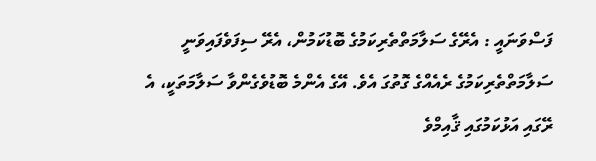ފަސްވަނައީ : އެރޭގެ ސަލާމަތްތެރިކަމުގެ ބޮޑުކަމުން، އެރޭ ސިފަވެފައިވަނީ ސަލާމަތްތެރިކަމުގެ ރެއެއްގެ ގޮތުގަ އެވެ. އޭގެ އެންމެ ބޮޑުވެގެންވާ ސަލާމަތަކީ، އެ ރޭގައި އަޅުކަމުގައި ޤާއިމްވެ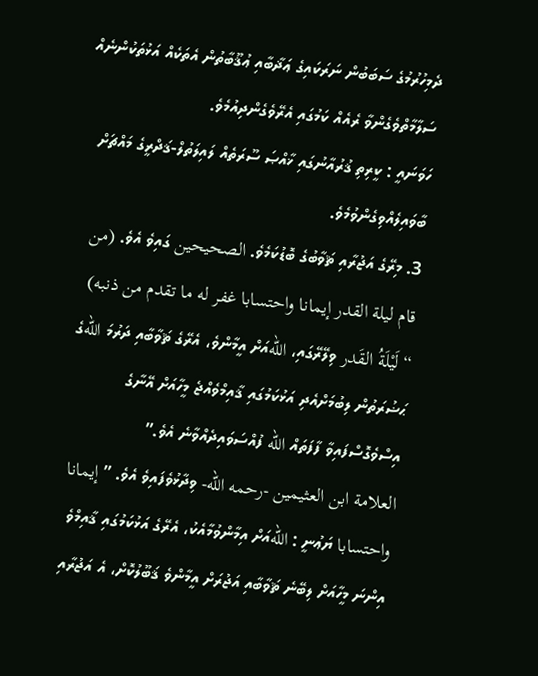ދެމިހުރުމުގެ ސަބަބުން ނަރަކައިގެ ޢަޛާބާއި ޢުޤޫބާތުން އެތަކެއް އަޅުތަކުންނެއް ސަލާމާތްވެގެންވާ ރެއެއް ކަމުގައި އެރޭވެގެންދިއުމެވެ.
ހަވަނައީ : ކީރިތި ޤުރުއާނުގައި ޚާއްޞަ ސޫރަތެއް ލައިލަތުލް-ޤަދްރީގެ މައްޗަށް ބާވައިލެއްވިގެންވުމެވެ.
3. މިރޭގެ އަޖުރާއި ޘަވާބުގެ ބޮޑުކަމެވެ. الصحيحين ގައިވެ އެވެ. (من قام ليلة القدر إيمانا واحتسابا غفر له ما تقدم من ذنبه) “لَيْلَةُ القَدر ވިލޭރޭގައި، اللهއަށް އީމާންވެ، އެރޭގެ ޘަވާބާއި ދަރުމަ اللهގެ ޙަޟުރަތުން ލިބުމަށްއެދި އަޅުކަމުގައި ޤާއިމްވެއްޖެ މީހާއަށް އޭނާގެ އިސްވެގޮސްފައިވާ ފާފަތައް الله ފުއްސަވައިދެއްވާނެ އެވެ.”
العلامة ابن العثيمين -رحمه الله- ވިދާޅުވެފައިވެ އެވެ. ” إيمانا واحتسابا ޔަޢުނީ : اللهއަށް އިމާންވުމާއެކު، އެރޭގެ އަޅުކަމުގައި ޤާއިމްވެ އިންނަ މީހާއަށް ލިބޭނެ ޘަވާބާއި އަޖުރަށް އީމާންވެ ޤަބޫލުކޮށް، އެ އަޖުރާއި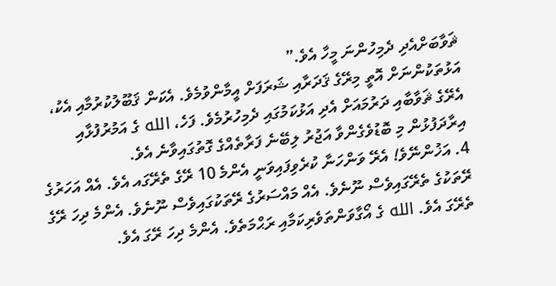ޘަވާބަށްއެދި ދެމިހުންނަ މީހާ އެވެ.”
އަޅުތަކުންނަށް އޮތީ މިރޭގެ ޤަދަރާއި ޝަރަފަށް އީމާންވުމެވެ. އެކަން ޤަބޫލުކުރުމާއި އެކު، އެރޭގެ ޘަވާބާއި ދަރުމައަށް އެދި އަޅުކަމުގައި ދެމިހުރުމެވެ. ފަހެ، الله ގެ އަމުރުފުޅާއި އިރާދަފުޅުން މި ބޮޑުވެގެންވާ އަޖުރު ލިބޭނެ ފަރާތެއްގެ ގޮތުގައިވާނެ އެވެ.
4. އަޚުންނޭވެ! އެރޭ ވަންހަނާ ކުރެވިފައިވަނީ އެންމެ 10 ރޭގެ ތެރޭގައ އެވެ. އެއް އަހަރުގެ ރޭތަކުގެ ތެރޭގައިވެސް ނޫނެވެ. އެއް މައްސަރުގެ ރޭތަކުގައިވެސް ނޫނެވެ. އެންމެ ދިހަ ރޭގެ ތެރޭގަ އެވެ. الله ގެ އޯގާވަންތަވެރިކަމާއި ރަޙްމަތެވެ. އެންމެ ދިހަ ރޭގަ އެވެ.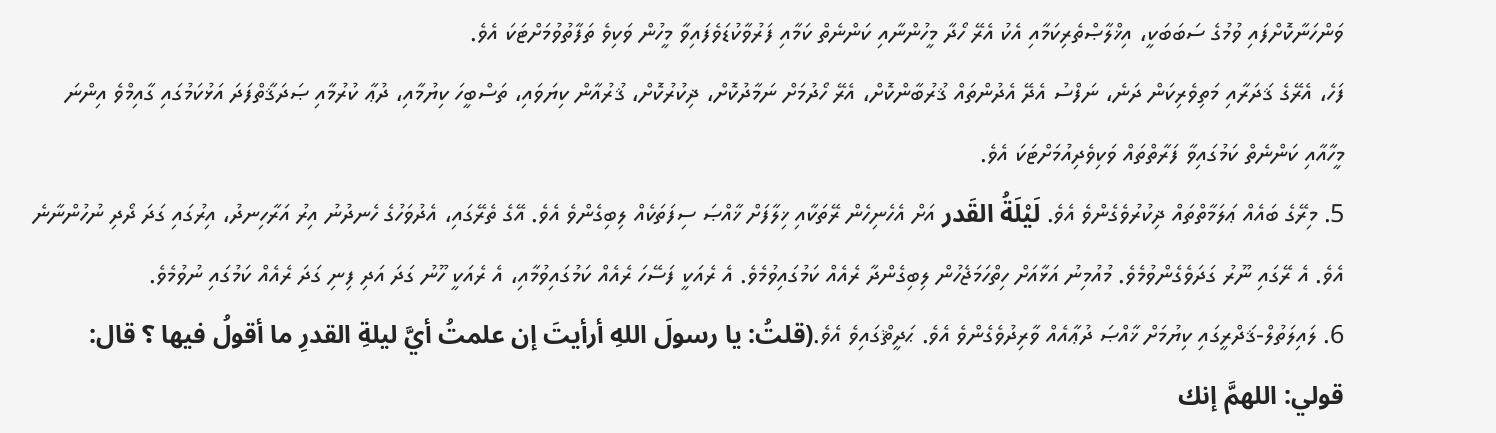ވަންހަނާކޮށްފައި ވުމުގެ ސަބަބަކީ، އިޚްލާޞްތެރިކަމާއި އެކު އެރޭ ހޯދާ މީހުންނާއި ކަންނެތް ކަމާއި ފަރުވާކުޑަވެފައިވާ މީހުން ވަކިވެ ތަފާތުވުމަށްޓަކަ އެވެ.
ފަހެ، އެރޭގެ ޤަދަރާއި މަތިވެރިކަން ދަނެ، ނަފްސު އެދޭ އެދުންތައް ޤުރުބާންކޮށް، އެރޭ ހޯދުމަށް ނަމާދުކޮށް، ޛިކުރުކޮށް، ޤުރުއާން ކިޔަވައި، ތަސްބީހަ ކިޔުމާއި، ދުޢާ ކުރުމާއި ޞަދަޤާތްފަދަ އަޅުކަމުގައި ގާއިމްވެ އިންނަ މީހާއާއި ކަންނެތް ކަމުގައިވާ ފަރާތްތައް ވަކިވެދިއުމަށްޓަކަ އެވެ.
5. މިރޭގެ ބައެއް ޢަލަމާތްތައް ޛިކުރުވެގެންވެ އެވެ. لَيْلَةُ القَدر އަށް އެހެނިހެން ރޭތަކާއި ޚިލާފަށް ޚާއްޞަ ސިފަތަކެއް ލިބިގެންވެ އެވެ. އޭގެ ތެރޭގައި، އެދުވަހުގެ ހެނދުނު އިރު އަރާހިނދު، އިރުގައި ގަދަ ދޯދި ނުހުންނާނެ އެވެ. އެ ރޭގައި ނޫރު ގަދަވެގެންވުމެވެ. މުއުމިނު އަޅާއަށް ހިތްހަމަޖެހުން ލިބިގެންދާ ރެއެއް ކަމުގައިވުމެވެ. އެ ރެއަކީ ފަސޭހަ ރެއެއް ކަމުގައިވުމާއި، އެ ރެއަކީ ހޫނު ގަދަ އަދި ފިނި ގަދަ ރެއެއް ކަމުގައި ނުވުމެވެ.
6. ލައިލަތުލް-ޤަދްރީގައި ކިޔުމަށް ޚާއްޞަ ދުޢާއެއް ވާރިދުވެގެންވެ އެވެ. ޙަދީޘްގައިވެ އެވެ.(قلتُ: يا رسولَ اللهِ أرأيتَ إن علمتُ أيَّ ليلةِ القدرِ ما أقولُ فيها ؟ قال: قولي: اللهمَّ إنك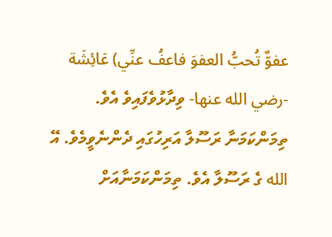عفوٌّ تُحبُّ العفوَ فاعفُ عنِّي) عَائِشَة -رضي الله عنها- ވިދާޅުވެފައިވެ އެވެ. ތިމަންކަމަނާ ރަސޫލާ އަރިހުގައި ދެންނެވީމެވެ. އޭ الله ގެ ރަސޫލާ އެވެ. ތިމަންކަމަނާއަށް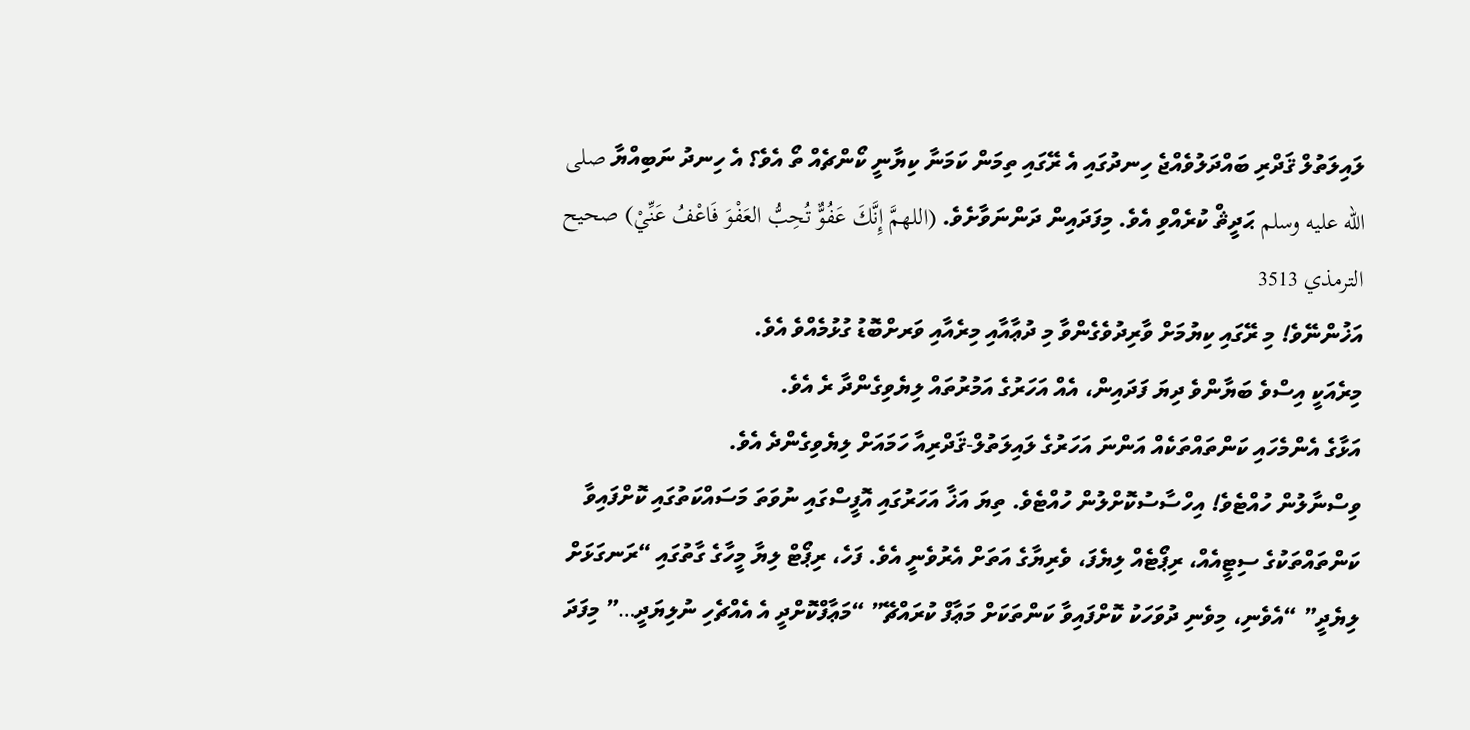ލައިލަތުލް ޤަދްރި ބައްދަލުވެއްޖެ ހިނދުގައި އެ ރޭގައި ތިމަން ކަމަނާ ކިޔާނީ ކޯންޗެއް ތޯ އެވެ؟ އެ ހިނދު ނަބިއްޔާ صلى الله عليه وسلم ޙަދީޘް ކުރެއްވި އެވެ. މިފަދައިން ދަންނަވާށެވެ. (اللهمَّ إِنَّكَ عَفُوٌّ تُحِبُّ العَفْوَ فَاعْفُ عَنِّيْ) صحيح الترمذي 3513
އަޚުންނޭވެ! މި ރޭގައި ކިޔުމަށް ވާރިދުވެގެންވާ މި ދުޢާއާއި މިރެއާއި ވަރށްބޮޑު ގުޅުމެއްވެ އެވެ.
މިރެއަކީ އިސްވެ ބަޔާންވެ ދިޔަ ފަދައިން، އެއް އަހަރުގެ އަމުރުތައް ލިޔެވިގެންދާ ރެ އެވެ.
އަޅާގެ އެންމެހައި ކަންތައްތަކެއް އަންނަ އަހަރުގެ ލައިލަތުލް-ޤަދްރިއާ ހަމައަށް ލިޔެވިގެންދެ އެވެ.
ވިސްނާލުން ހުއްޓެވެ! އިހްސާސުކޮށްލުން ހުއްޓެވެ. ތިޔަ އަޚާ އަހަރުގައި އޮފީސްގައި ނުވަތަ މަސައްކަތުގައި ކޮށްފައިވާ ކަންތައްތަކުގެ ސިޓީއެއް، ރިޕޯޓެއް ލިޔެފަ، ވެރިޔާގެ އަތަށް އެރުވެނީ އެވެ. ފަހެ، ރިޕޯޓް ލިޔާ މީހާގެ ގާތުގައި “ރަނގަޅަށް ލިޔެދީ” “އެވެނި، މިވެނި ދުވަހަކު ކޮށްފައިވާ ކަންތަކަށް މަޢާފް ކުރައްޗޭ” “މަޢާފްކޮށްދީ އެ އެއްޗެހި ނުލިޔަދީ…” މިފަދަ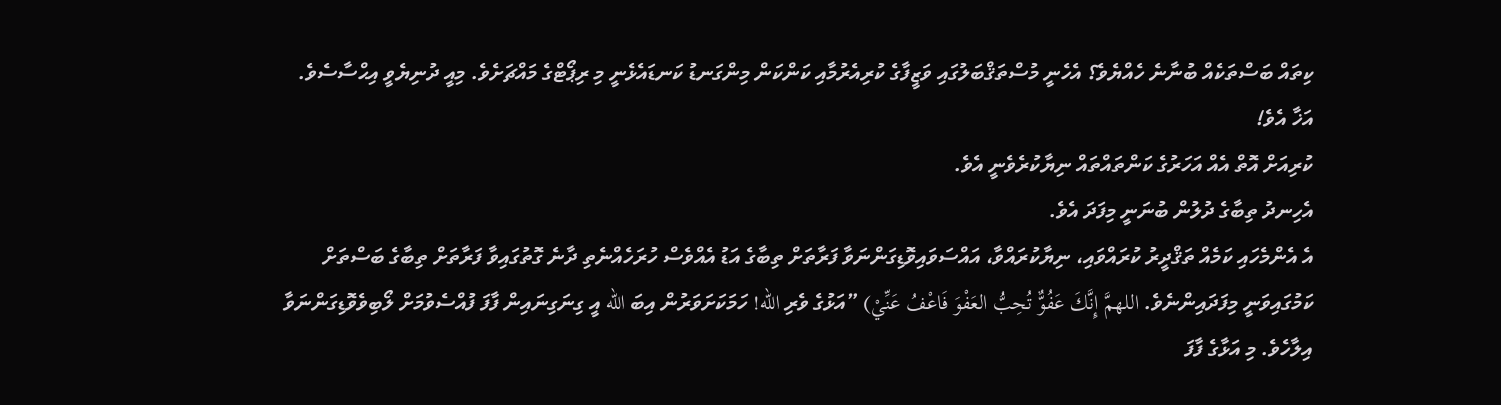ކިތައް ބަސްތަކެއް ބުނާނެ ހެއްޔެވެ؟ އެހެނީ މުސްތަޤްބަލުގައި ވަޒީފާގެ ކުރިއެރުމާއި ކަންކަން މިންގަނޑު ކަނޑައެޅެނީ މި ރިޕޯޓްގެ މައްޗަށެވެ. މިއީ ދުނިޔެވީ އިޙްސާސެވެ.
އަޚާ އެވެ!
ކުރިއަށް އޮތް އެއް އަހަރުގެ ކަންތައްތައް ނިޔާކުރެވެނީ އެވެ.
އެހިނދު ތިބާގެ ދުލުން ބުނަނީ މިފަދަ އެވެ.
އެ އެންމެހައި ކަމެއް ތަޤްދީރު ކުރައްވައި، ނިޔާކުރައްވާ، އައްސަވައިވޮޑިގަންނަވާ ފަރާތަށް ތިބާގެ އަޑު އެއްވެސް ހުރަހެއްނެތި ދާނެ ގޮތުގައިވާ ފަރާތަށް ތިބާގެ ބަސްތަށް ކަމުގައިވަނީ މިފަދައިންނެވެ. اللهمَّ إِنَّكَ عَفُوٌّ تُحِبُّ العَفْوَ فَاعْفُ عَنِّيْ) ”އަޅުގެ ވެރި الله! ހަމަކަށަވަރުން އިބަ الله އީ ގިނަގިނައިން ފާފަ ފުއްސެވުމަށް ލޯބިވެވޮޑިގަންނަވާ އިލާހެވެ. މި އަޅާގެ ފާފަ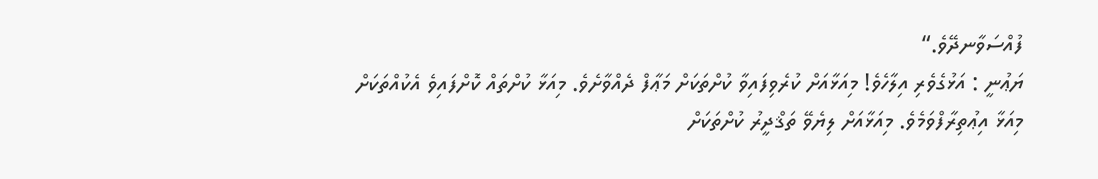ފުއްސަވާނދޭވެ.“
ޔަޢުނީ : އަޅުގެވެރި އިލާހެވެ! މިއަޅާއަށް ކުރެވިފައިވާ ކުށްތަކަށް މަޢާފް ދެއްވާށެވެ. މިއަޅާ ކުށްތައް ކޮށްފައިވެ އެކުއްތަކަށް މިއަޅާ އިޢުތިރާފްވަމެވެ. މިއަޅާއަށް ލިޔެވޭ ތަޤްދީރު ކުށްތަކަށް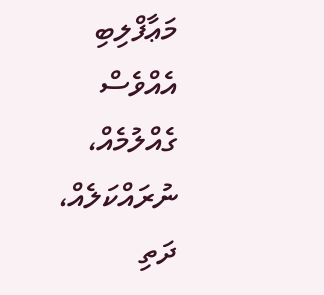މަޢާފްލިބި އެއްވެސް ގެއްލުމެއް، ނުރައްކަލެއް، ދަތި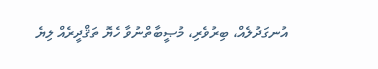އުނގަދުލެއް، ބިރުވެރި، މުޞީބާތްނުވާ ހެޔޮ ތަޤްދީރެއް ލިޔެ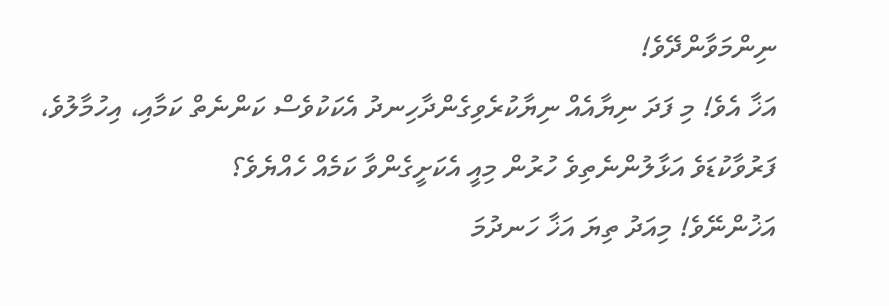ނިންމަވާންދޭވެ!
އަޚާ އެވެ! މި ފަދަ ނިޔާއެއް ނިޔާކުރެވިގެންދާހިނދު އެކަކުވެސް ކަންނެތް ކަމާއި، އިހުމާލުވެ، ފަރުވާކުޑަވެ އަޅާލުންނެތިވެ ހުރުން މިއީ އެކަށީގެންވާ ކަމެއް ހެއްޔެވެ؟
އަޚުންނޭވެ! މިއަދު ތިޔަ އަޚާ ހަނދުމަ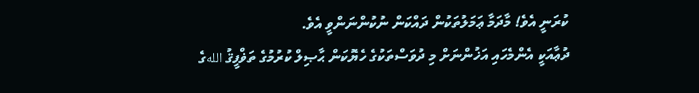ކުރަނީ އެވެ! މާދަމާ ޢަމަލުތަކުން ދައްކަން ނުކުންނަންވީ އެވެ.
ދުޢާއަކީ އެންމެހައި އަޚުންނަށް މި ދުވަސްތަކުގެ ހެޔޮކަން ޙާޞިލް ކުރުމުގެ ތަޥްފީޤު اللهގެ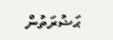ޙަޟުރަތުން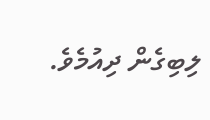ލިބިގެން ދިއުމެވެ.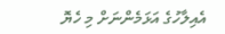އެއިލާހުގެ އަޅަމެންނަށް މި ހެޔޮ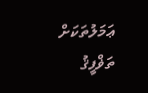ޢަމަލުތަކަށް ތަޥްފީޤު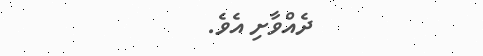ދެއްވާށި އެވެ.